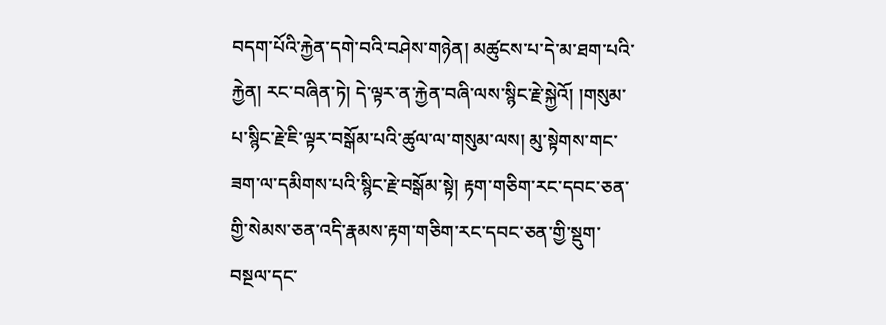བདག་པོའི་རྐྱེན་དགེ་བའི་བཤེས་གཉེན། མཚུངས་པ་དེ་མ་ཐག་པའི་རྐྱེན། རང་བཞིན་ཏེ། དེ་ལྟར་ན་རྐྱེན་བཞི་ལས་སྙིང་རྗེ་སྐྱེའོ། །གསུམ་པ་སྙིང་རྗེ་ཇི་ལྟར་བསྒོམ་པའི་ཚུལ་ལ་གསུམ་ལས། མུ་སྟེགས་གང་ཟག་ལ་དམིགས་པའི་སྙིང་རྗེ་བསྒོམ་སྟེ། རྟག་གཅིག་རང་དབང་ཅན་གྱི་སེམས་ཅན་འདི་རྣམས་རྟག་གཅིག་རང་དབང་ཅན་གྱི་སྡུག་བསྔལ་དང་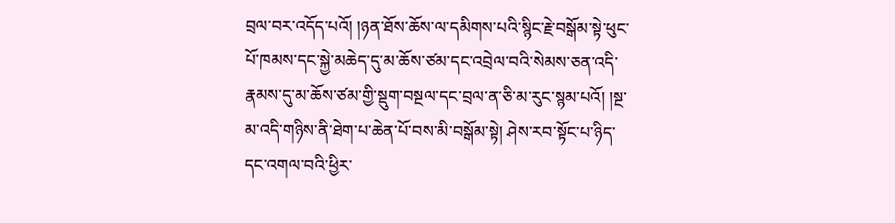བྲལ་བར་འདོད་པའོ། །ཉན་ཐོས་ཆོས་ལ་དམིགས་པའི་སྙིང་རྗེ་བསྒོམ་སྟེ་ཕུང་པོ་ཁམས་དང་སྐྱེ་མཆེད་དུ་མ་ཆོས་ཙམ་དང་འབྲེལ་བའི་སེམས་ཅན་འདི་རྣམས་དུ་མ་ཆོས་ཙམ་གྱི་སྡུག་བསྔལ་དང་བྲལ་ན་ཅི་མ་རུང་སྙམ་པའོ། །སྔ་མ་འདི་གཉིས་ནི་ཐེག་པ་ཆེན་པོ་བས་མི་བསྒོམ་སྟེ། ཤེས་རབ་སྟོང་པ་ཉིད་དང་འགལ་བའི་ཕྱིར་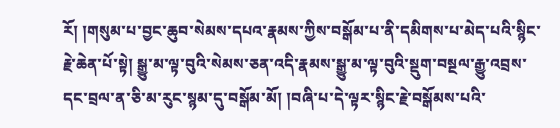རོ། །གསུམ་པ་བྱང་ཆུབ་སེམས་དཔའ་རྣམས་ཀྱིས་བསྒོམ་པ་ནི་དམིགས་པ་མེད་པའི་སྙིང་རྗེ་ཆེན་པོ་སྟེ། སྒྱུ་མ་ལྟ་བུའི་སེམས་ཅན་འདི་རྣམས་སྒྱུ་མ་ལྟ་བུའི་སྡུག་བསྔལ་རྒྱུ་འབྲས་དང་བྲལ་ན་ཅི་མ་རུང་སྙམ་དུ་བསྒོམ་མོ། །བཞི་པ་དེ་ལྟར་སྙིང་རྗེ་བསྒོམས་པའི་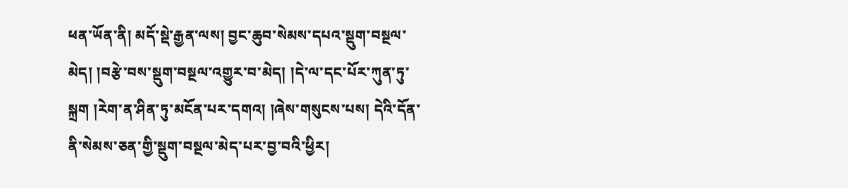ཕན་ཡོན་ནི། མདོ་སྡེ་རྒྱན་ལས། བྱང་ཆུབ་སེམས་དཔའ་སྡུག་བསྔལ་མེད། །བརྩེ་བས་སྡུག་བསྔལ་འགྱུར་བ་མེད། །དེ་ལ་དང་པོར་ཀུན་ཏུ་སྐྲག །རེག་ན་ཤིན་ཏུ་མངོན་པར་དགའ། །ཞེས་གསུངས་པས། དེའི་དོན་ནི་སེམས་ཅན་གྱི་སྡུག་བསྔལ་མེད་པར་བྱ་བའི་ཕྱིར།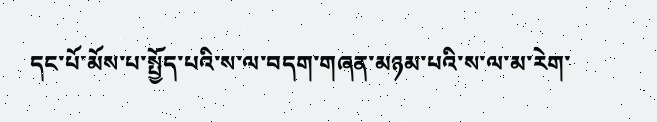དང་པོ་མོས་པ་སྤྱོད་པའི་ས་ལ་བདག་གཞན་མཉམ་པའི་ས་ལ་མ་རེག་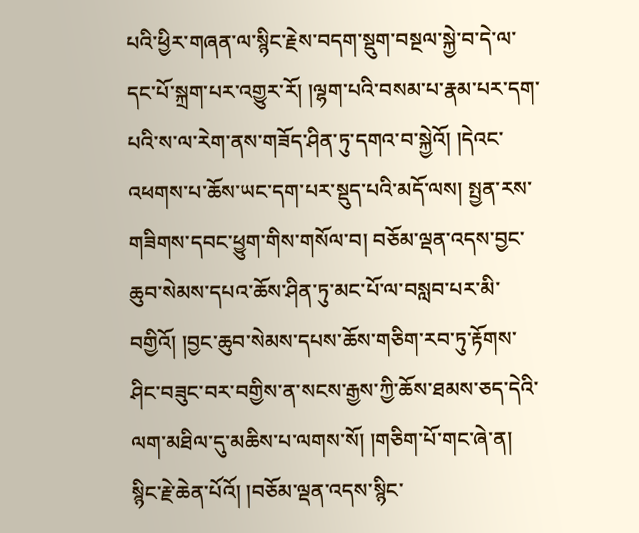པའི་ཕྱིར་གཞན་ལ་སྙིང་རྗེས་བདག་སྡུག་བསྔལ་སྐྱེ་བ་དེ་ལ་དང་པོ་སྐྲག་པར་འགྱུར་རོ། །ལྷག་པའི་བསམ་པ་རྣམ་པར་དག་པའི་ས་ལ་རེག་ནས་གཟོད་ཤིན་ཏུ་དགའ་བ་སྐྱེའོ། །དེའང་འཕགས་པ་ཆོས་ཡང་དག་པར་སྡུད་པའི་མདོ་ལས། སྤྱན་རས་གཟིགས་དབང་ཕྱུག་གིས་གསོལ་བ། བཅོམ་ལྡན་འདས་བྱང་ཆུབ་སེམས་དཔའ་ཆོས་ཤིན་ཏུ་མང་པོ་ལ་བསླབ་པར་མི་བགྱིའོ། །བྱང་ཆུབ་སེམས་དཔས་ཆོས་གཅིག་རབ་ཏུ་རྟོགས་ཤིང་བཟུང་བར་བགྱིས་ན་སངས་རྒྱས་ཀྱི་ཆོས་ཐམས་ཅད་དེའི་ལག་མཐིལ་དུ་མཆིས་པ་ལགས་སོ། །གཅིག་པོ་གང་ཞེ་ན། སྙིང་རྗེ་ཆེན་པོའོ། །བཅོམ་ལྡན་འདས་སྙིང་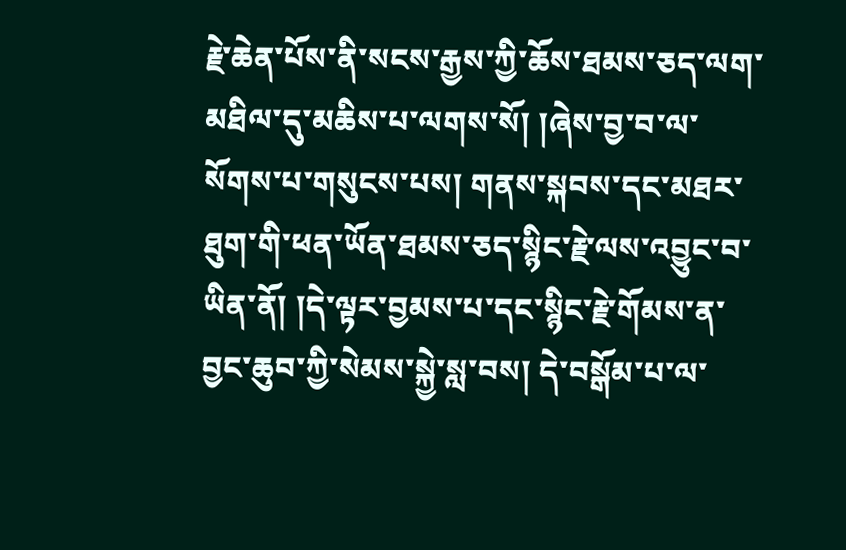རྗེ་ཆེན་པོས་ནི་སངས་རྒྱས་ཀྱི་ཆོས་ཐམས་ཅད་ལག་མཐིལ་དུ་མཆིས་པ་ལགས་སོ། །ཞེས་བྱ་བ་ལ་སོགས་པ་གསུངས་པས། གནས་སྐབས་དང་མཐར་ཐུག་གི་ཕན་ཡོན་ཐམས་ཅད་སྙིང་རྗེ་ལས་འབྱུང་བ་ཡིན་ནོ། །དེ་ལྟར་བྱམས་པ་དང་སྙིང་རྗེ་གོམས་ན་བྱང་ཆུབ་ཀྱི་སེམས་སྐྱེ་སླ་བས། དེ་བསྒོམ་པ་ལ་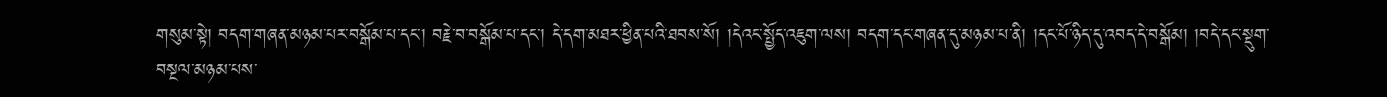གསུམ་སྟེ། བདག་གཞན་མཉམ་པར་བསྒོམ་པ་དང་། བརྗེ་བ་བསྒོམ་པ་དང་། དེ་དག་མཐར་ཕྱིན་པའི་ཐབས་སོ། །དེའང་སྤྱོད་འཇུག་ལས། བདག་དང་གཞན་དུ་མཉམ་པ་ནི། །དང་པོ་ཉིད་དུ་འབད་དེ་བསྒོམ། །བདེ་དང་སྡུག་བསྔལ་མཉམ་པས་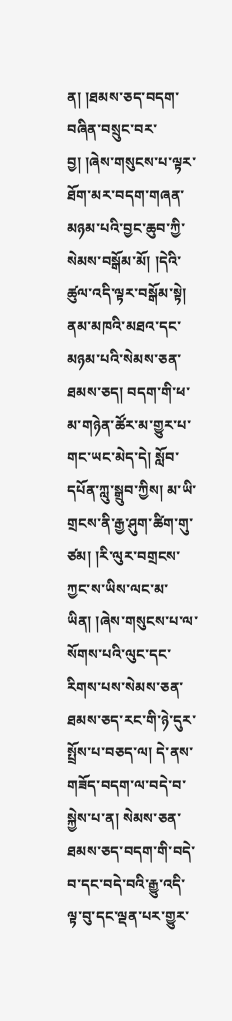ན། །ཐམས་ཅད་བདག་བཞིན་བསྲུང་བར་བྱ། །ཞེས་གསུངས་པ་ལྟར་ཐོག་མར་བདག་གཞན་མཉམ་པའི་བྱང་ཆུབ་ཀྱི་སེམས་བསྒོམ་མོ། །དེའི་ཚུལ་འདི་ལྟར་བསྒོམ་སྟེ། ནམ་མཁའི་མཐའ་དང་མཉམ་པའི་སེམས་ཅན་ཐམས་ཅད། བདག་གི་ཕ་མ་གཉེན་ཚོར་མ་གྱུར་པ་གང་ཡང་མེད་དེ། སློབ་དཔོན་ཀླུ་སྒྲུབ་ཀྱིས། མ་ཡི་གྲངས་ནི་རྒྱ་ཤུག་ཚིག་གུ་ཙམ། །རི་ལུར་བགྲངས་ཀྱང་ས་ཡིས་ལང་མ་ཡིན། །ཞེས་གསུངས་པ་ལ་སོགས་པའི་ལུང་དང་རིགས་པས་སེམས་ཅན་ཐམས་ཅད་རང་གི་ཉེ་དུར་སྤྲོས་པ་བཅད་ལ། དེ་ནས་གཟོད་བདག་ལ་བདེ་བ་སྐྱེས་པ་ན། སེམས་ཅན་ཐམས་ཅད་བདག་གི་བདེ་བ་དང་བདེ་བའི་རྒྱུ་འདི་ལྟ་བུ་དང་ལྡན་པར་གྱུར་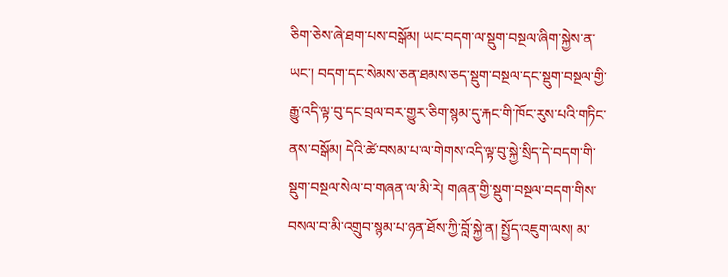ཅིག་ཅེས་ཞེ་ཐག་པས་བསྒོམ། ཡང་བདག་ལ་སྡུག་བསྔལ་ཞིག་སྐྱེས་ན་ཡང་། བདག་དང་སེམས་ཅན་ཐམས་ཅད་སྡུག་བསྔལ་དང་སྡུག་བསྔལ་གྱི་རྒྱུ་འདི་ལྟ་བུ་དང་བྲལ་བར་གྱུར་ཅིག་སྙམ་དུ་རྐང་གི་ཁོང་རུས་པའི་གཏིང་ནས་བསྒོམ། དེའི་ཚེ་བསམ་པ་ལ་གེགས་འདི་ལྟ་བུ་སྐྱེ་སྲིད་དེ་བདག་གི་སྡུག་བསྔལ་སེལ་བ་གཞན་ལ་མི་རེ། གཞན་གྱི་སྡུག་བསྔལ་བདག་གིས་བསལ་བ་མི་འགྲུབ་སྙམ་པ་ཉན་ཐོས་ཀྱི་བློ་སྐྱེ་ན། སྤྱོད་འཇུག་ལས། མ་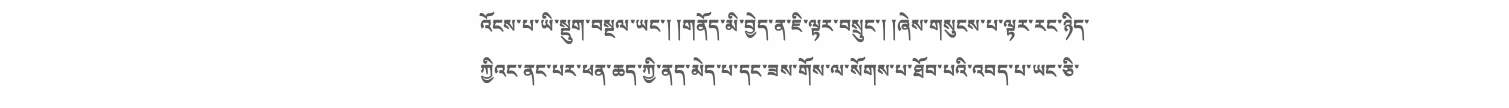འོངས་པ་ཡི་སྡུག་བསྔལ་ཡང་། །གནོད་མི་བྱེད་ན་ཇི་ལྟར་བསྲུང་། །ཞེས་གསུངས་པ་ལྟར་རང་ཉིད་ཀྱིའང་ནང་པར་ཕན་ཆད་ཀྱི་ནད་མེད་པ་དང་ཟས་གོས་ལ་སོགས་པ་ཐོབ་པའི་འབད་པ་ཡང་ཅི་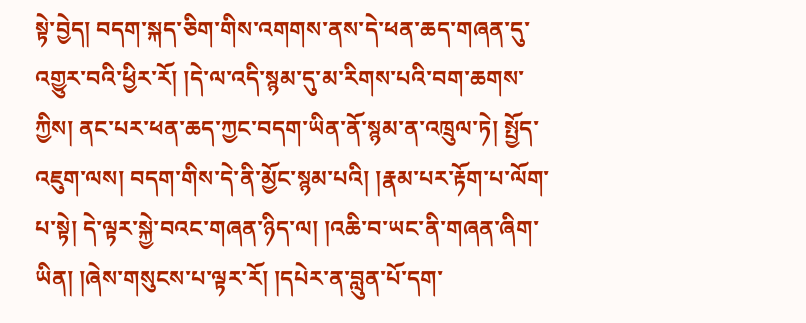སྟེ་བྱེད། བདག་སྐད་ཅིག་གིས་འགགས་ནས་དེ་ཕན་ཆད་གཞན་དུ་འགྱུར་བའི་ཕྱིར་རོ། །དེ་ལ་འདི་སྙམ་དུ་མ་རིགས་པའི་བག་ཆགས་ཀྱིས། ནང་པར་ཕན་ཆད་ཀྱང་བདག་ཡིན་ནོ་སྙམ་ན་འཁྲུལ་ཏེ། སྤྱོད་འཇུག་ལས། བདག་གིས་དེ་ནི་མྱོང་སྙམ་པའི། །རྣམ་པར་རྟོག་པ་ལོག་པ་སྟེ། དེ་ལྟར་སྐྱེ་བའང་གཞན་ཉིད་ལ། །འཆི་བ་ཡང་ནི་གཞན་ཞིག་ཡིན། །ཞེས་གསུངས་པ་ལྟར་རོ། །དཔེར་ན་བླུན་པོ་དག་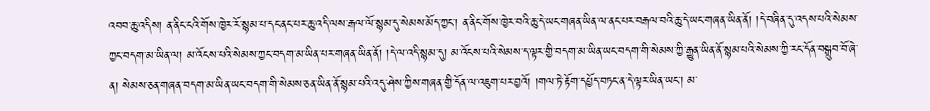འབབ་ཆུ་འདིས། ན་ནིང་ངའི་གོས་ཁྱེར་རོ་སྙམ་པ་དང་ནང་པར་ཆུ་འདི་ལས་རྒལ་ལོ་སྙམ་དུ་སེམས་མོད་ཀྱང་། ན་ནིང་གོས་ཁྱེར་བའི་ཆུ་དེ་ཡང་གཞན་ཡིན་ལ་ནང་པར་བརྒལ་བའི་ཆུ་དེ་ཡང་གཞན་ཡིན་ནོ། །དེ་བཞིན་དུ་འདས་པའི་སེམས་ཀྱང་བདག་མ་ཡིན་ལ། མ་འོངས་པའི་སེམས་ཀྱང་བདག་མ་ཡིན་པར་གཞན་ཡིན་ནོ། །དེ་ལ་འདི་སྙམ་དུ། མ་འོངས་པའི་སེམས་ད་ལྟར་གྱི་བདག་མ་ཡིན་ཡང་བདག་གི་སེམས་ཀྱི་རྒྱུན་ཡིན་ནོ་སྙམ་པའི་སེམས་ཀྱི་རང་དོན་བསྒྲུབ་བོ་ཞེ་ན། སེམས་ཅན་གཞན་བདག་མ་ཡིན་ཡང་བདག་གི་སེམས་ཅན་ཡིན་ནོ་སྙམ་པའི་འདུ་ཤེས་ཀྱིས་གཞན་གྱི་དོན་ལ་འཇུག་པར་བྱའོ། །གལ་ཏེ་རྟོག་དཔྱོད་བཏང་ན་དེ་ལྟར་ཡིན་ཡང་། མ་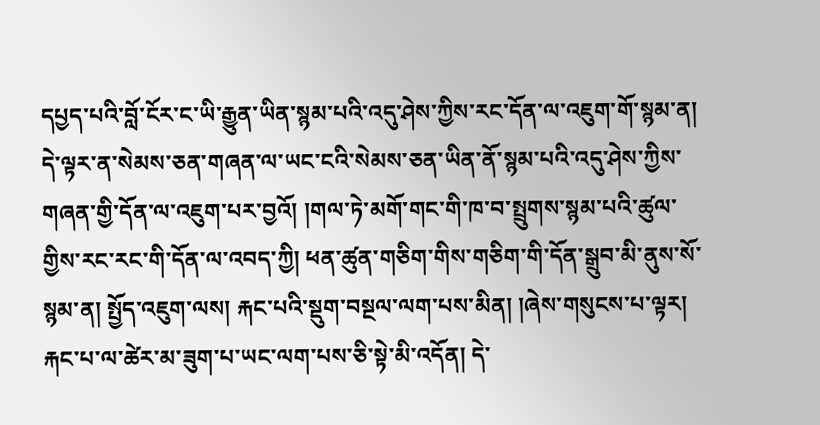དཔྱད་པའི་བློ་ངོར་ང་ཡི་རྒྱུན་ཡིན་སྙམ་པའི་འདུ་ཤེས་ཀྱིས་རང་དོན་ལ་འཇུག་གོ་སྙམ་ན། དེ་ལྟར་ན་སེམས་ཅན་གཞན་ལ་ཡང་ངའི་སེམས་ཅན་ཡིན་ནོ་སྙམ་པའི་འདུ་ཤེས་ཀྱིས་གཞན་གྱི་དོན་ལ་འཇུག་པར་བྱའོ། །གལ་ཏེ་མགོ་གང་གི་ཁ་བ་སྤྲུགས་སྙམ་པའི་ཚུལ་གྱིས་རང་རང་གི་དོན་ལ་འབད་ཀྱི། ཕན་ཚུན་གཅིག་གིས་གཅིག་གི་དོན་སྒྲུབ་མི་ནུས་སོ་སྙམ་ན། སྤྱོད་འཇུག་ལས། རྐང་པའི་སྡུག་བསྔལ་ལག་པས་མིན། །ཞེས་གསུངས་པ་ལྟར། རྐང་པ་ལ་ཚེར་མ་ཟུག་པ་ཡང་ལག་པས་ཅི་སྟེ་མི་འདོན། དེ་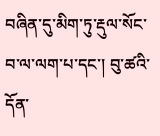བཞིན་དུ་མིག་ཏུ་རྡུལ་སོང་བ་ལ་ལག་པ་དང་། བུ་ཚའི་དོན་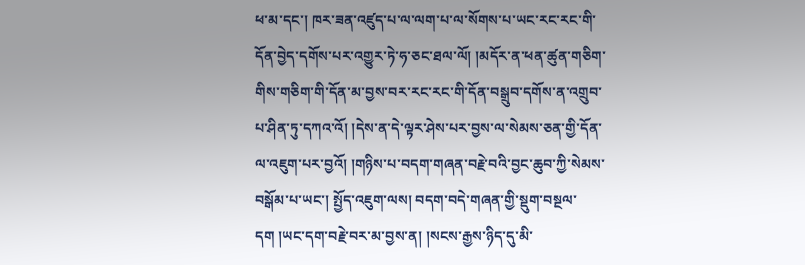ཕ་མ་དང་། ཁར་ཟན་འཛུད་པ་ལ་ལག་པ་ལ་སོགས་པ་ཡང་རང་རང་གི་དོན་བྱེད་དགོས་པར་འགྱུར་ཏེ་ཧ་ཅང་ཐལ་ལོ། །མདོར་ན་ཕན་ཚུན་གཅིག་གིས་གཅིག་གི་དོན་མ་བྱས་བར་རང་རང་གི་དོན་བསྒྲུབ་དགོས་ན་འགྲུབ་པ་ཤིན་ཏུ་དཀའ་འོ། །དེས་ན་དེ་ལྟར་ཤེས་པར་བྱས་ལ་སེམས་ཅན་གྱི་དོན་ལ་འཇུག་པར་བྱའོ། །གཉིས་པ་བདག་གཞན་བརྗེ་བའི་བྱང་ཆུབ་ཀྱི་སེམས་བསྒོམ་པ་ཡང་། སྤྱོད་འཇུག་ལས། བདག་བདེ་གཞན་གྱི་སྡུག་བསྔལ་དག །ཡང་དག་བརྗེ་བར་མ་བྱས་ན། །སངས་རྒྱས་ཉིད་དུ་མི་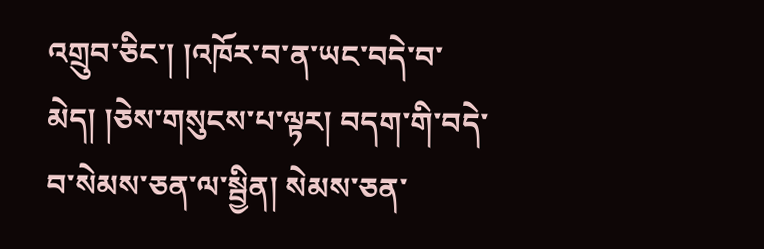འགྲུབ་ཅིང་། །འཁོར་བ་ན་ཡང་བདེ་བ་མེད། །ཅེས་གསུངས་པ་ལྟར། བདག་གི་བདེ་བ་སེམས་ཅན་ལ་སྦྱིན། སེམས་ཅན་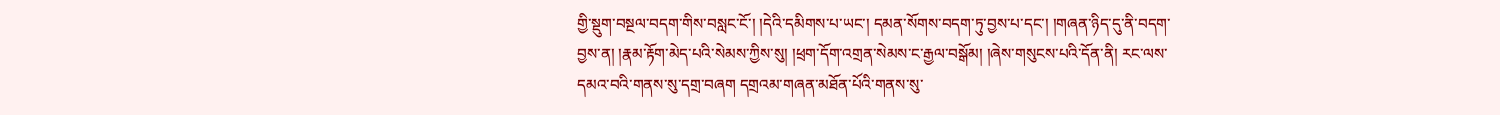གྱི་སྡུག་བསྔལ་བདག་གིས་བསླང་ངོ་། །དེའི་དམིགས་པ་ཡང་། དམན་སོགས་བདག་ཏུ་བྱས་པ་དང་། །གཞན་ཉིད་དུ་ནི་བདག་བྱས་ན། །རྣམ་རྟོག་མེད་པའི་སེམས་ཀྱིས་སུ། །ཕྲག་དོག་འགྲན་སེམས་ང་རྒྱལ་བསྒོམ། །ཞེས་གསུངས་པའི་དོན་ནི། རང་ལས་དམའ་བའི་གནས་སུ་དགྲ་བཞག དགྲའམ་གཞན་མཐོན་པོའི་གནས་སུ་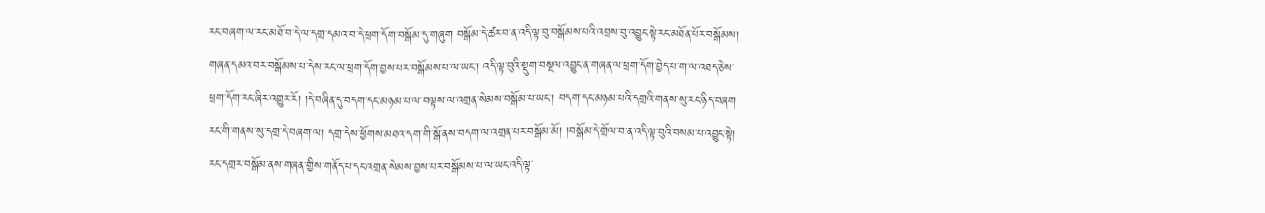རང་བཞག་ལ་རང་མཐོ་བ་དེ་ལ་དགྲ་དམའ་བ་དེ་ཕྲག་དོག་བསྒོམ་དུ་གཞུག བསྒོམ་དེ་ཚར་བ་ན་འདི་ལྟ་བུ་བསྒོམས་པའི་འབྲས་བུ་འབྱུང་སྟེ་རང་མཐོན་པོར་བསྒོམས། གཞན་དམའ་བར་བསྒོམས་པ་དེས་རང་ལ་ཕྲག་དོག་བྱས་པར་བསྒོམས་པ་ལ་ཡང་། འདི་ལྟ་བུའི་སྡུག་བསྔལ་འབྱུང་ན་གཞན་ལ་ཕྲག་དོག་བྱེད་པ་ག་ལ་འཐད་ཅེས་ཕྲག་དོག་རང་ཞིར་འགྱུར་རོ། །དེ་བཞིན་དུ་བདག་དང་མཉམ་པ་ལ་བལྟས་ལ་འགྲན་སེམས་བསྒོམ་པ་ཡང་། བདག་དང་མཉམ་པའི་དགྲའི་གནས་སུ་རང་ཉིད་བཞག རང་གི་གནས་སུ་དགྲ་དེ་བཞག་ལ། དགྲ་དེས་ཕྱོགས་མཐའ་དག་གི་སྒོ་ནས་བདག་ལ་འགྲན་པར་བསྒོམ་མོ། །བསྒོམ་དེ་གྲོལ་བ་ན་འདི་ལྟ་བུའི་བསམ་པ་འབྱུང་སྟེ། རང་དགྲར་བསྒོམ་ནས་གཞན་གྱིས་གནོད་པ་དང་འགྲན་སེམས་བྱས་པར་བསྒོམས་པ་ལ་ཡང་འདི་ལྟ་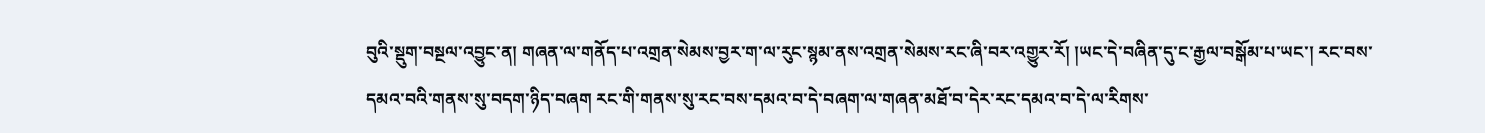བུའི་སྡུག་བསྔལ་འབྱུང་ན། གཞན་ལ་གནོད་པ་འགྲན་སེམས་བྱར་ག་ལ་རུང་སྙམ་ནས་འགྲན་སེམས་རང་ཞི་བར་འགྱུར་རོ། །ཡང་དེ་བཞིན་དུ་ང་རྒྱལ་བསྒོམ་པ་ཡང་། རང་བས་དམའ་བའི་གནས་སུ་བདག་ཉིད་བཞག རང་གི་གནས་སུ་རང་བས་དམའ་བ་དེ་བཞག་ལ་གཞན་མཐོ་བ་དེར་རང་དམའ་བ་དེ་ལ་རིགས་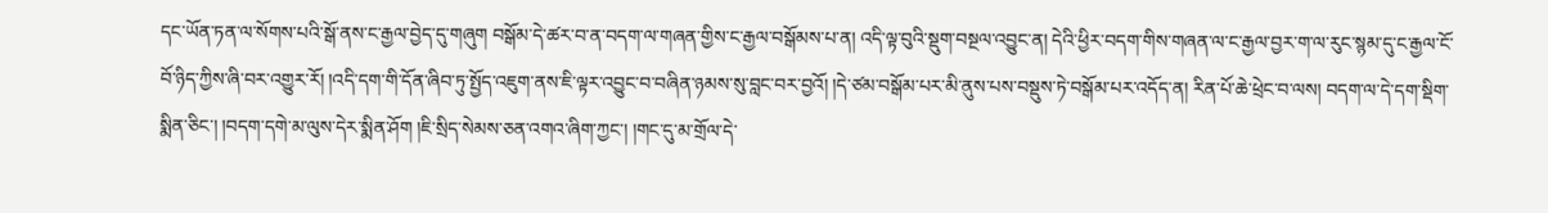དང་ཡོན་ཏན་ལ་སོགས་པའི་སྒོ་ནས་ང་རྒྱལ་བྱེད་དུ་གཞུག བསྒོམ་དེ་ཚར་བ་ན་བདག་ལ་གཞན་གྱིས་ང་རྒྱལ་བསྒོམས་པ་ན། འདི་ལྟ་བུའི་སྡུག་བསྔལ་འབྱུང་ན། དེའི་ཕྱིར་བདག་གིས་གཞན་ལ་ང་རྒྱལ་བྱར་ག་ལ་རུང་སྙམ་དུ་ང་རྒྱལ་ངོ་བོ་ཉིད་ཀྱིས་ཞི་བར་འགྱུར་རོ། །འདི་དག་གི་དོན་ཞིབ་ཏུ་སྤྱོད་འཇུག་ནས་ཇི་ལྟར་འབྱུང་བ་བཞིན་ཉམས་སུ་བླང་བར་བྱའོ། །དེ་ཙམ་བསྒོམ་པར་མི་ནུས་པས་བསྡུས་ཏེ་བསྒོམ་པར་འདོད་ན། རིན་པོ་ཆེ་ཕྲེང་བ་ལས། བདག་ལ་དེ་དག་སྡིག་སྨིན་ཅིང་། །བདག་དགེ་མ་ལུས་དེར་སྨིན་ཤོག །ཇི་སྲིད་སེམས་ཅན་འགའ་ཞིག་ཀྱང་། །གང་དུ་མ་གྲོལ་དེ་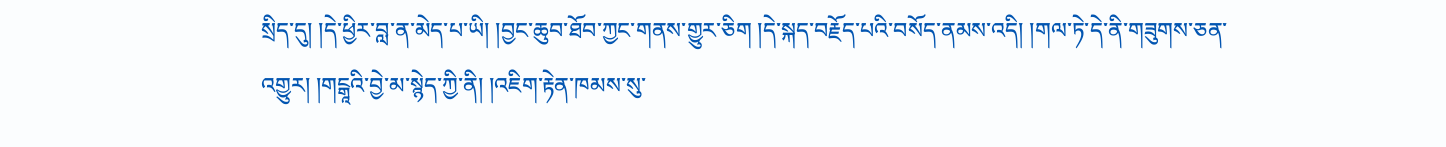སྲིད་དུ། །དེ་ཕྱིར་བླ་ན་མེད་པ་ཡི། །བྱང་ཆུབ་ཐོབ་ཀྱང་གནས་གྱུར་ཅིག །དེ་སྐད་བརྗོད་པའི་བསོད་ནམས་འདི། །གལ་ཏེ་དེ་ནི་གཟུགས་ཅན་འགྱུར། །གངྒཱའི་བྱེ་མ་སྙེད་ཀྱི་ནི། །འཇིག་རྟེན་ཁམས་སུ་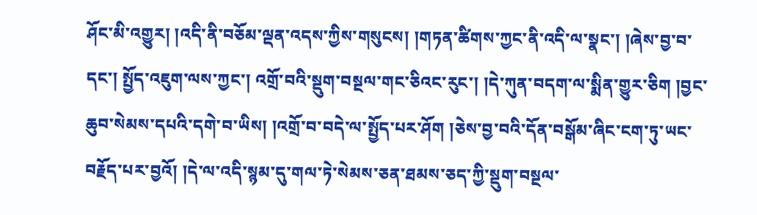ཤོང་མི་འགྱུར། །འདི་ནི་བཅོམ་ལྡན་འདས་ཀྱིས་གསུངས། །གཏན་ཚིགས་ཀྱང་ནི་འདི་ལ་སྣང་། །ཞེས་བྱ་བ་དང་། སྤྱོད་འཇུག་ལས་ཀྱང་། འགྲོ་བའི་སྡུག་བསྔལ་གང་ཅིའང་རུང་། །དེ་ཀུན་བདག་ལ་སྨིན་གྱུར་ཅིག །བྱང་ཆུབ་སེམས་དཔའི་དགེ་བ་ཡིས། །འགྲོ་བ་བདེ་ལ་སྤྱོད་པར་ཤོག །ཅེས་བྱ་བའི་དོན་བསྒོམ་ཞིང་ངག་ཏུ་ཡང་བརྗོད་པར་བྱའོ། །དེ་ལ་འདི་སྙམ་དུ་གལ་ཏེ་སེམས་ཅན་ཐམས་ཅད་ཀྱི་སྡུག་བསྔལ་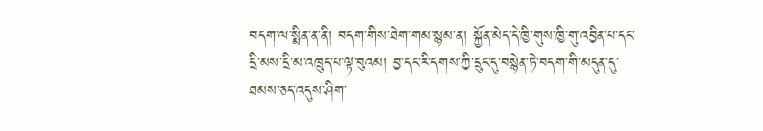བདག་ལ་སྨིན་ན་ནི། བདག་གིས་ཐེག་གམ་སྙམ་ན། སྐྱོན་མེད་དེ་ཁྱི་གུས་ཁྱི་གུ་འབྱིན་པ་དང་དྲི་མས་དྲི་མ་འཁྲུད་པ་ལྟ་བུའམ། བྱ་དང་རི་དགས་ཀྱི་དྲུང་དུ་བསྙེན་ཏེ་བདག་གི་མདུན་དུ་ཐམས་ཅད་འདུས་ཤིག་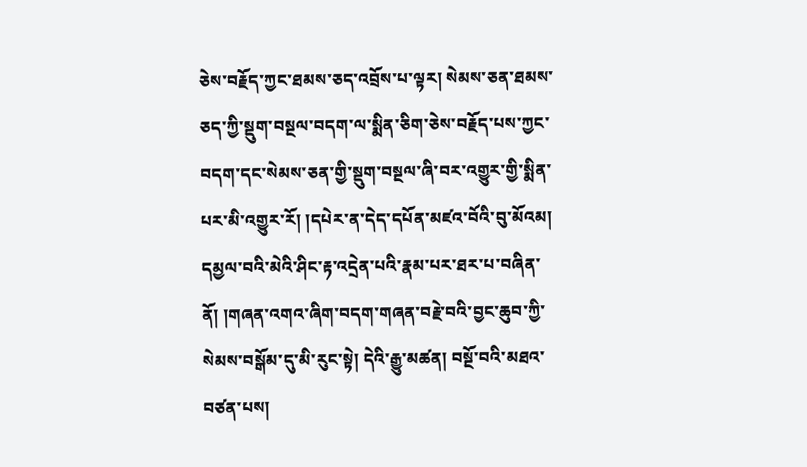ཅེས་བརྗོད་ཀྱང་ཐམས་ཅད་འབྲོས་པ་ལྟར། སེམས་ཅན་ཐམས་ཅད་ཀྱི་སྡུག་བསྔལ་བདག་ལ་སྨིན་ཅིག་ཅེས་བརྗོད་པས་ཀྱང་བདག་དང་སེམས་ཅན་གྱི་སྡུག་བསྔལ་ཞི་བར་འགྱུར་གྱི་སྨིན་པར་མི་འགྱུར་རོ། །དཔེར་ན་དེད་དཔོན་མཛའ་བོའི་བུ་མོའམ། དམྱལ་བའི་མེའི་ཤིང་རྟ་འདྲེན་པའི་རྣམ་པར་ཐར་པ་བཞིན་ནོ། །གཞན་འགའ་ཞིག་བདག་གཞན་བརྗེ་བའི་བྱང་ཆུབ་ཀྱི་སེམས་བསྒོམ་དུ་མི་རུང་སྟེ། དེའི་རྒྱུ་མཚན། བསྔོ་བའི་མཐའ་བཙན་པས།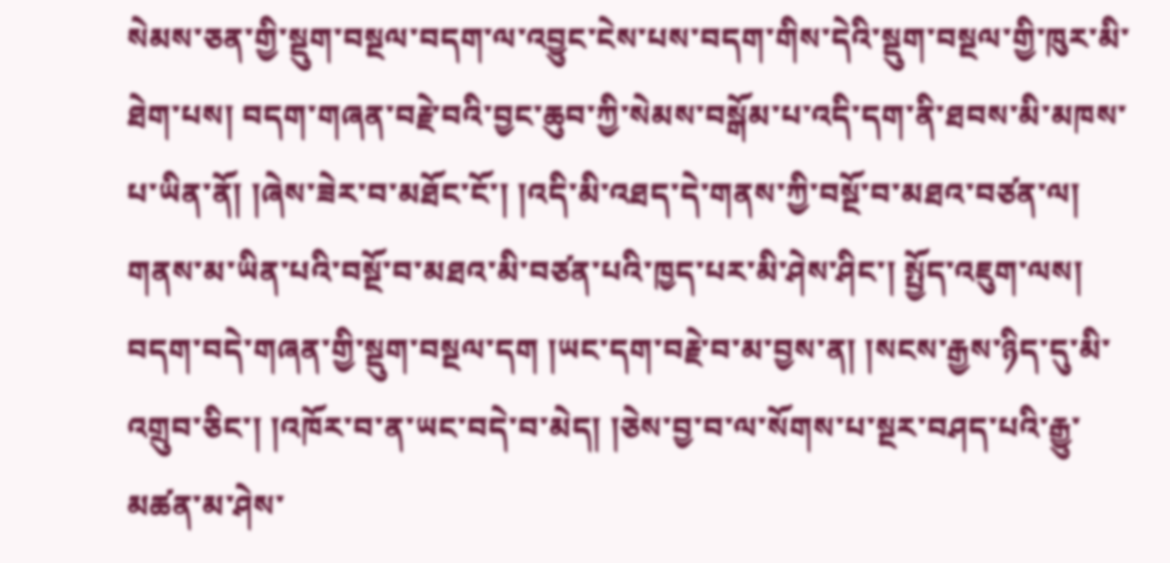སེམས་ཅན་གྱི་སྡུག་བསྔལ་བདག་ལ་འབྱུང་ངེས་པས་བདག་གིས་དེའི་སྡུག་བསྔལ་གྱི་ཁུར་མི་ཐེག་པས། བདག་གཞན་བརྗེ་བའི་བྱང་ཆུབ་ཀྱི་སེམས་བསྒོམ་པ་འདི་དག་ནི་ཐབས་མི་མཁས་པ་ཡིན་ནོ། །ཞེས་ཟེར་བ་མཐོང་ངོ་། །འདི་མི་འཐད་དེ་གནས་ཀྱི་བསྔོ་བ་མཐའ་བཙན་ལ། གནས་མ་ཡིན་པའི་བསྔོ་བ་མཐའ་མི་བཙན་པའི་ཁྱད་པར་མི་ཤེས་ཤིང་། སྤྱོད་འཇུག་ལས། བདག་བདེ་གཞན་གྱི་སྡུག་བསྔལ་དག །ཡང་དག་བརྗེ་བ་མ་བྱས་ན། །སངས་རྒྱས་ཉིད་དུ་མི་འགྲུབ་ཅིང་། །འཁོར་བ་ན་ཡང་བདེ་བ་མེད། །ཅེས་བྱ་བ་ལ་སོགས་པ་སྔར་བཤད་པའི་རྒྱུ་མཚན་མ་ཤེས་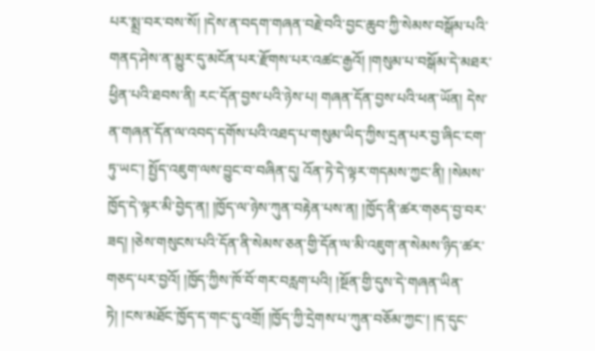པར་སྨྲ་བར་བས་སོ། །དེས་ན་བདག་གཞན་བརྗེ་བའི་བྱང་ཆུབ་ཀྱི་སེམས་བསྒོམ་པའི་གནད་ཤེས་ན་མྱུར་དུ་མངོན་པར་རྫོགས་པར་འཚང་རྒྱའོ། །གསུམ་པ་བསྒོམ་དེ་མཐར་ཕྱིན་པའི་ཐབས་ནི། རང་དོན་བྱས་པའི་ཉེས་པ། གཞན་དོན་བྱས་པའི་ཕན་ཡོན། དེས་ན་གཞན་དོན་ལ་འབད་དགོས་པའི་འཐད་པ་གསུམ་ཡིད་ཀྱིས་དྲན་པར་བྱ་ཞིང་ངག་ཏུ་ཡང་། སྤྱོད་འཇུག་ལས་བྱུང་བ་བཞིན་དུ། འོན་ཏེ་དེ་ལྟར་གདམས་ཀྱང་ནི། །སེམས་ཁྱོད་དེ་ལྟར་མི་བྱེད་ན། །ཁྱོད་ལ་ཉེས་ཀུན་བརྟེན་པས་ན། །ཁྱོད་ནི་ཚར་གཅད་བྱ་བར་ཟད། །ཅེས་གསུངས་པའི་དོན་ནི་སེམས་ཅན་གྱི་དོན་ལ་མི་འཇུག་ན་སེམས་ཉིད་ཚར་གཅད་པར་བྱའོ། །ཁྱོད་ཀྱིས་ཁོ་བོ་གར་བརླག་པའི། །སྔོན་གྱི་དུས་དེ་གཞན་ཡིན་ཏེ། །ངས་མཐོང་ཁྱོད་ད་གང་དུ་འགྲོ། །ཁྱོད་ཀྱི་དྲེགས་པ་ཀུན་བཅོམ་ཀྱང་། །ད་དུང་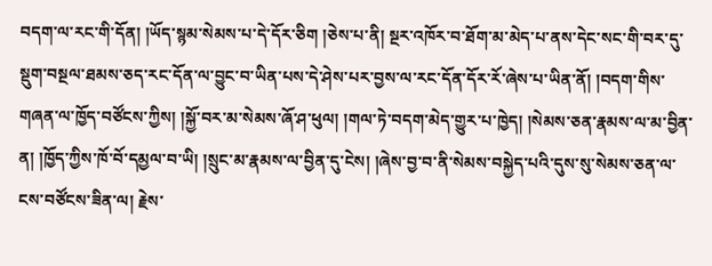བདག་ལ་རང་གི་དོན། །ཡོད་སྙམ་སེམས་པ་དེ་དོར་ཅིག །ཅེས་པ་ནི། སྔར་འཁོར་བ་ཐོག་མ་མེད་པ་ནས་དེང་སང་གི་བར་དུ་སྡུག་བསྔལ་ཐམས་ཅད་རང་དོན་ལ་བྱུང་བ་ཡིན་པས་དེ་ཤེས་པར་བྱས་ལ་རང་དོན་དོར་རོ་ཞེས་པ་ཡིན་ནོ། །བདག་གིས་གཞན་ལ་ཁྱོད་བཙོངས་ཀྱིས། །སྐྱོ་བར་མ་སེམས་ཞོ་ཤ་ཕུལ། །གལ་ཏེ་བདག་མེད་གྱུར་པ་ཁྱེད། །སེམས་ཅན་རྣམས་ལ་མ་བྱིན་ན། །ཁྱོད་ཀྱིས་ཁོ་བོ་དམྱལ་བ་ཡི། །སྲུང་མ་རྣམས་ལ་བྱིན་དུ་ངེས། །ཞེས་བྱ་བ་ནི་སེམས་བསྐྱེད་པའི་དུས་སུ་སེམས་ཅན་ལ་ངས་བཙོངས་ཟིན་ལ། རྗེས་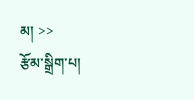མ། >>
རྩོམ་སྒྲིག་པ།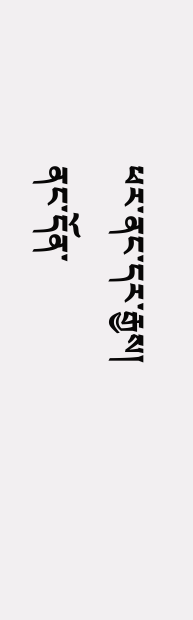ཕར་ནང་དར་རྒྱས།
ནང་དོན་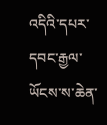འདིའི་དཔར་དབང་རྒྱལ་ཡོངས་ས་ཆེན་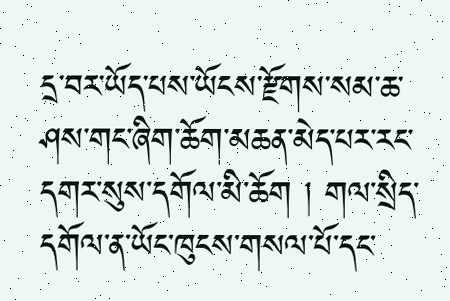དྲ་བར་ཡོད་པས་ཡོངས་རྫོགས་སམ་ཆ་ཤས་གང་ཞིག་ཆོག་མཆན་མེད་པར་རང་དགར་སུས་དགོལ་མི་ཆོག ། གལ་སྲིད་དགོལ་ན་ཡོང་ཁུངས་གསལ་པོ་དང་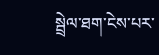སྦྲེལ་ཐག་ངེས་པར་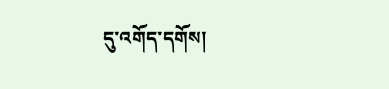དུ་འགོད་དགོས།